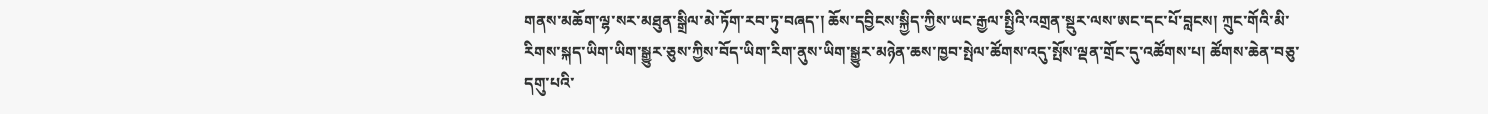གནས་མཆོག་ལྷ་སར་མཐུན་སྒྲིལ་མེ་ཏོག་རབ་ཏུ་བཞད་། ཆོས་དབྱིངས་སྐྱིད་ཀྱིས་ཡང་རྒྱལ་སྤྱིའི་འགྲན་སྡུར་ལས་ཨང་དང་པོ་བླངས། ཀྲུང་གོའི་མི་རིགས་སྐད་ཡིག་ཡིག་སྒྱུར་ཅུས་ཀྱིས་བོད་ཡིག་རིག་ནུས་ཡིག་སྒྱུར་མཉེན་ཆས་ཁྱབ་སྤེལ་ཚོགས་འདུ་སྤོས་ལྡན་གྲོང་དུ་འཚོགས་པ། ཚོགས་ཆེན་བཅུ་དགུ་པའི་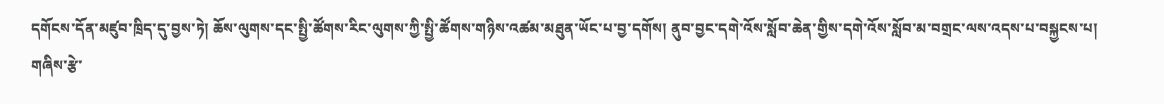དགོངས་དོན་མཛུབ་ཁྲིད་དུ་བྱས་ཏེ། ཆོས་ལུགས་དང་སྤྱི་ཚོགས་རིང་ལུགས་ཀྱི་སྤྱི་ཚོགས་གཉིས་འཚམ་མཐུན་ཡོང་པ་བྱ་དགོས། ནུབ་བྱང་དགེ་འོས་སློབ་ཆེན་གྱིས་དགེ་འོས་སློབ་མ་བགྲང་ལས་འདས་པ་བསྐྱངས་པ། གཞིས་རྩེ་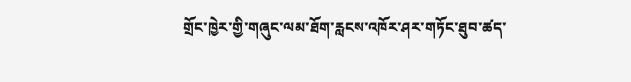གྲོང་ཁྱེར་གྱི་གཞུང་ལམ་ཐོག་རླངས་འཁོར་ཤར་གཏོང་ཐུབ་ཚད་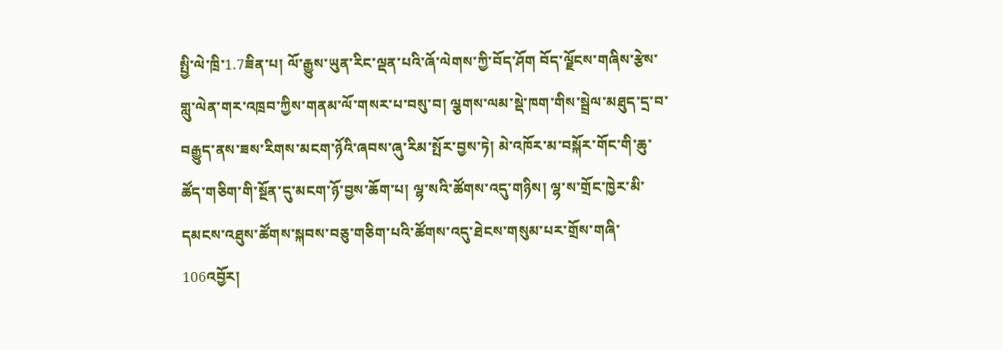སྤྱི་ལེ་ཁྲི་1.7ཟིན་པ། ལོ་རྒྱུས་ཡུན་རིང་ལྡན་པའི་ཞོ་ལེགས་ཀྱི་བོད་ཤོག བོད་ལྗོངས་གཞིས་རྩེས་གླུ་ལེན་གར་འཁྲབ་ཀྱིས་གནམ་ལོ་གསར་པ་བསུ་བ། ལྕགས་ལམ་སྡེ་ཁག་གིས་སྦྲེལ་མཐུད་དྲ་བ་བརྒྱུད་ནས་ཟས་རིགས་མངག་ཉོའི་ཞབས་ཞུ་རིམ་སྤོར་བྱས་ཏེ། མེ་འཁོར་མ་བསྐོར་གོང་གི་ཆུ་ཚོད་གཅིག་གི་སྔོན་དུ་མངག་ཉོ་བྱས་ཆོག་པ། ལྷ་སའི་ཚོགས་འདུ་གཉིས། ལྷ་ས་གྲོང་ཁྱེར་མི་དམངས་འཐུས་ཚོགས་སྐབས་བཅུ་གཅིག་པའི་ཚོགས་འདུ་ཐེངས་གསུམ་པར་གྲོས་གཞི་106འབྱོར།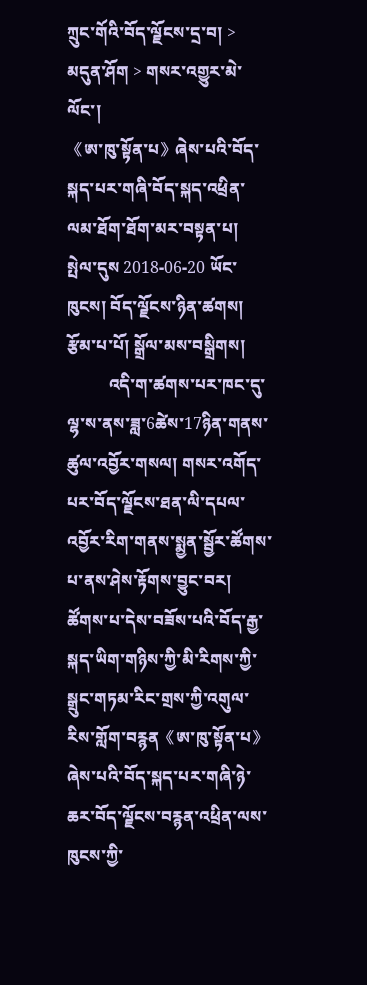ཀྲུང་གོའི་བོད་ལྗོངས་དྲ་བ། > མདུན་ཤོག > གསར་འགྱུར་མེ་ལོང་།
《ཨ་ཁུ་སྟོན་པ》ཞེས་པའི་བོད་སྐད་པར་གཞི་བོད་སྐད་འཕྲིན་ལམ་ཐོག་ཐོག་མར་བསྟན་པ།
སྤེལ་དུས 2018-06-20 ཡོང་ཁུངས། བོད་ལྗོངས་ཉིན་ཚགས། རྩོམ་པ་པོ། སྒྲོལ་མས་བསྒྲིགས།
          འདི་ག་ཚགས་པར་ཁང་དུ་ལྷ་ས་ནས་ཟླ་6ཚེས་17ཉིན་གནས་ཚུལ་འབྱོར་གསལ། གསར་འགོད་པར་བོད་ལྗོངས་ཐན་ལི་དཔལ་འབྱོར་རིག་གནས་སྨྱན་སྦྱོར་ཚོགས་པ་ནས་ཤེས་རྟོགས་བྱུང་བར། ཚོགས་པ་དེས་བཟོས་པའི་བོད་རྒྱ་སྐད་ཡིག་གཉིས་ཀྱི་མི་རིགས་ཀྱི་སྒྲུང་གཏམ་རིང་གྲས་ཀྱི་འགུལ་རིས་གློག་བརྙན《ཨ་ཁུ་སྟོན་པ》ཞེས་པའི་བོད་སྐད་པར་གཞི་ཉེ་ཆར་བོད་ལྗོངས་བརྙན་འཕྲིན་ལས་ཁུངས་ཀྱི་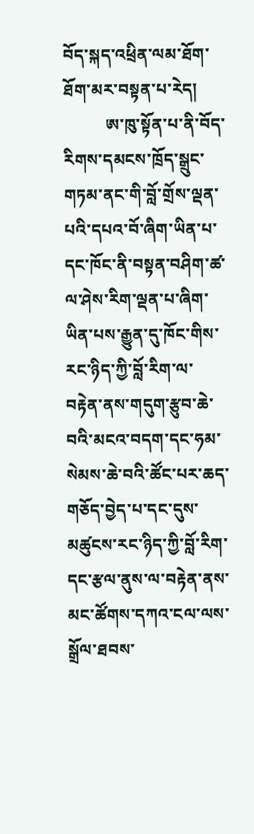བོད་སྐད་འཕྲིན་ལམ་ཐོག་ཐོག་མར་བསྟན་པ་རེད།
          ཨ་ཁུ་སྟོན་པ་ནི་བོད་རིགས་དམངས་ཁྲོད་སྒྲུང་གཏམ་ནང་གི་བློ་གྲོས་ལྡན་པའི་དཔའ་བོ་ཞིག་ཡིན་པ་དང་ཁོང་ནི་བསྟན་བཤིག་ཚ་ལ་ཤེས་རིག་ལྡན་པ་ཞིག་ཡིན་པས་རྒྱུན་དུ་ཁོང་གིས་རང་ཉིད་ཀྱི་བློ་རིག་ལ་བརྟེན་ནས་གདུག་རྩུབ་ཆེ་བའི་མངའ་བདག་དང་ཧམ་སེམས་ཆེ་བའི་ཚོང་པར་ཆད་གཅོད་བྱེད་པ་དང་དུས་མཚུངས་རང་ཉིད་ཀྱི་བློ་རིག་དང་རྩལ་ནུས་ལ་བརྟེན་ནས་མང་ཚོགས་དཀའ་ངལ་ལས་སྒྲོལ་ཐབས་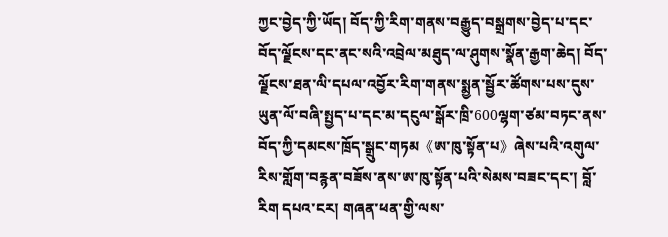ཀྱང་བྱེད་ཀྱི་ཡོད། བོད་ཀྱི་རིག་གནས་བརྒྱུད་བསྒྲགས་བྱེད་པ་དང་བོད་ལྗོངས་དང་ནང་སའི་འབྲེལ་མཐུད་ལ་ཤུགས་སྣོན་རྒྱག་ཆེད། བོད་ལྗོངས་ཐན་ལི་དཔལ་འབྱོར་རིག་གནས་སྨྱན་སྦྱོར་ཚོགས་པས་དུས་ཡུན་ལོ་བཞི་སྤྱད་པ་དང་མ་དངུལ་སྒོར་ཁྲི་600ལྷག་ཙམ་བཏང་ནས་བོད་ཀྱི་དམངས་ཁྲོད་སྒྲུང་གཏམ《ཨ་ཁུ་སྟོན་པ》ཞེས་པའི་འགུལ་རིས་གློག་བརྙན་བཟོས་ནས་ཨ་ཁུ་སྟོན་པའི་སེམས་བཟང་དང་། བློ་རིག དཔའ་ངར། གཞན་ཕན་གྱི་ལས་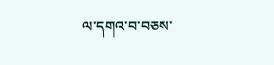ལ་དགའ་བ་བཅས་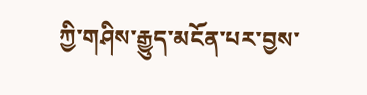ཀྱི་གཤིས་རྒྱུད་མངོན་པར་བྱས་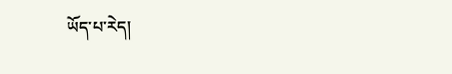ཡོད་པ་རེད།